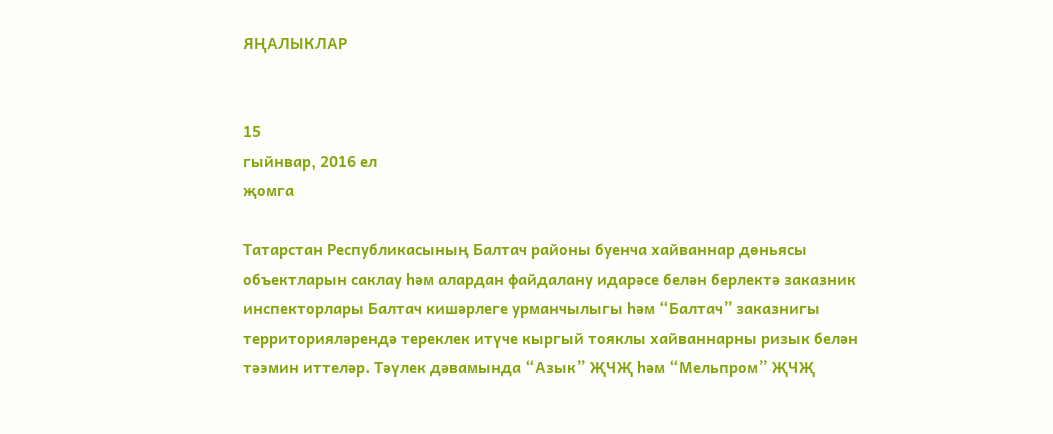ЯҢАЛЫКЛАР


15
гыйнвар, 2016 ел
җомга

Татарстан Республикасының Балтач районы буенча хайваннар дөньясы объектларын саклау һәм алардан файдалану идарәсе белән берлектә заказник инспекторлары Балтач кишәрлеге урманчылыгы һәм “Балтач” заказнигы территорияләрендә тереклек итүче кыргый тояклы хайваннарны ризык белән тәэмин иттеләр. Тәүлек дәвамында “Азык” ҖЧҖ һәм “Мельпром” ҖЧҖ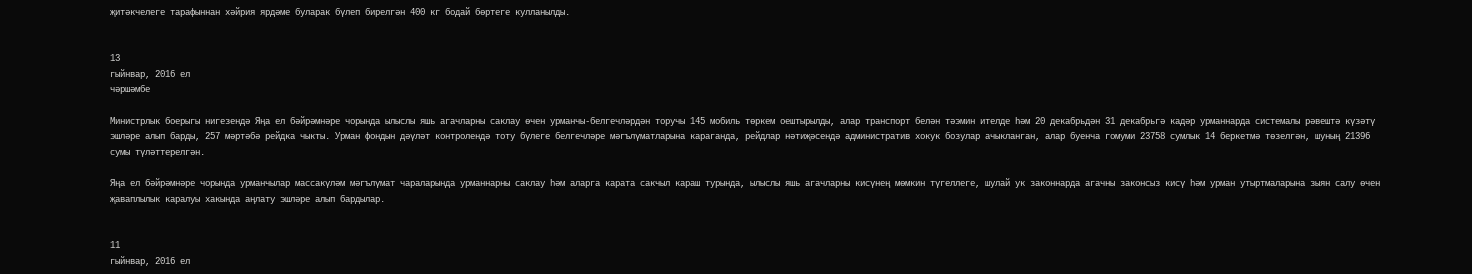җитәкчелеге тарафыннан хәйрия ярдәме буларак бүлеп бирелгән 400 кг бодай бөртеге кулланылды.


13
гыйнвар, 2016 ел
чәршәмбе

Министрлык боерыгы нигезендә Яңа ел бәйрәмнәре чорында ылыслы яшь агачларны саклау өчен урманчы-белгечләрдән торучы 145 мобиль төркем оештырылды, алар транспорт белән тәэмин ителде һәм 20 декабрьдән 31 декабрьгә кадәр урманнарда системалы рәвештә күзәтү эшләре алып барды, 257 мәртәбә рейдка чыкты. Урман фондын дәүләт контролендә тоту бүлеге белгечләре мәгълүматларына караганда, рейдлар нәтиҗәсендә административ хокук бозулар ачыкланган, алар буенча гомуми 23758 сумлык 14 беркетмә төзелгән, шуның 21396 сумы түләттерелгән.

Яңа ел бәйрәмнәре чорында урманчылар массакүләм мәгълүмат чараларында урманнарны саклау һәм аларга карата сакчыл караш турында, ылыслы яшь агачларны кисүнең мөмкин түгеллеге, шулай ук законнарда агачны законсыз кисү һәм урман утыртмаларына зыян салу өчен җаваплылык каралуы хакында аңлату эшләре алып бардылар.


11
гыйнвар, 2016 ел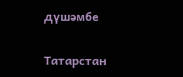дүшәмбе

Татарстан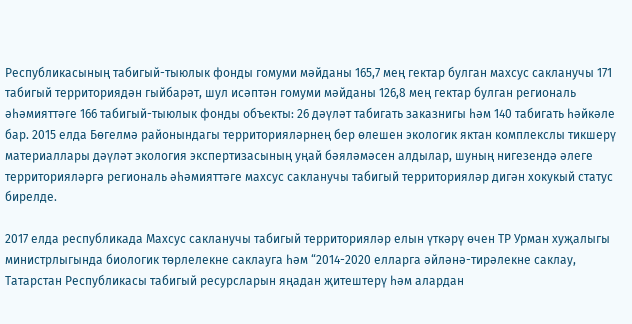Республикасының табигый-тыюлык фонды гомуми мәйданы 165,7 мең гектар булган махсус сакланучы 171 табигый территориядән гыйбарәт, шул исәптән гомуми мәйданы 126,8 мең гектар булган региональ әһәмияттәге 166 табигый-тыюлык фонды объекты: 26 дәүләт табигать заказнигы һәм 140 табигать һәйкәле бар. 2015 елда Бөгелмә районындагы территорияләрнең бер өлешен экологик яктан комплекслы тикшерү материаллары дәүләт экология экспертизасының уңай бәяләмәсен алдылар, шуның нигезендә әлеге территорияләргә региональ әһәмияттәге махсус сакланучы табигый территорияләр дигән хокукый статус бирелде.

2017 елда республикада Махсус сакланучы табигый территорияләр елын үткәрү өчен ТР Урман хуҗалыгы министрлыгында биологик төрлелекне саклауга һәм “2014-2020 елларга әйләнә-тирәлекне саклау, Татарстан Республикасы табигый ресурсларын яңадан җитештерү һәм алардан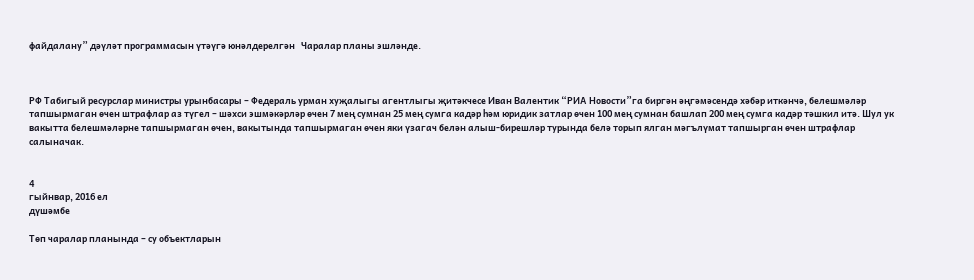файдалану” дәүләт программасын үтәүгә юнәлдерелгән   Чаралар планы эшләнде.



РФ Табигый ресурслар министры урынбасары – Федераль урман хуҗалыгы агентлыгы җитәкчесе Иван Валентик “РИА Новости”га биргән әңгәмәсендә хәбәр иткәнчә, белешмәләр тапшырмаган өчен штрафлар аз түгел – шәхси эшмәкәрләр өчен 7 мең сумнан 25 мең сумга кадәр һәм юридик затлар өчен 100 мең сумнан башлап 200 мең сумга кадәр тәшкил итә. Шул ук вакытта белешмәләрне тапшырмаган өчен, вакытында тапшырмаган өчен яки үзагач белән алыш-бирешләр турында белә торып ялган мәгълүмат тапшырган өчен штрафлар салыначак.


4
гыйнвар, 2016 ел
дүшәмбе

Төп чаралар планында – су объектларын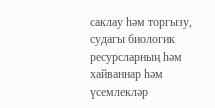саклау һәм торгызу, судагы биологик ресурсларның һәм хайваннар һәм үсемлекләр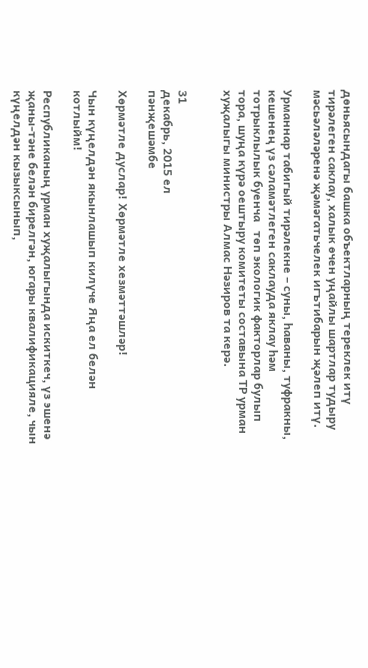дөньясындагы башка объектларның тереклек итү тирәлеген саклау, халык өчен уңайлы шартлар тудыру мәсьәләләренә җәмәгатьчелек игътибарын җәлеп итү.

Урманнар табигый тирәлекне – суны, һаваны, туфракны, кешенең үз сәламәтлеген саклауда яклау һәм тотрыклылык буенча   төп экологик факторлар булып тора, шуңа күрә оештыру комитеты составына ТР урман хуҗалыгы министры Алмас Нәзиров та керә.


31
декабрь, 2015 ел
пәнҗешәмбе

Хөрмәтле дуслар! Хөрмәтле хезмәттәшләр!

Чын күңелдән якынлашып килүче Яңа ел белән котлыйм!

Республиканың урман хуҗалыгында искиткеч, үз эшенә җаны-тәне белән бирелгән, югары квалификацияле, чын күңелдән кызыксынып,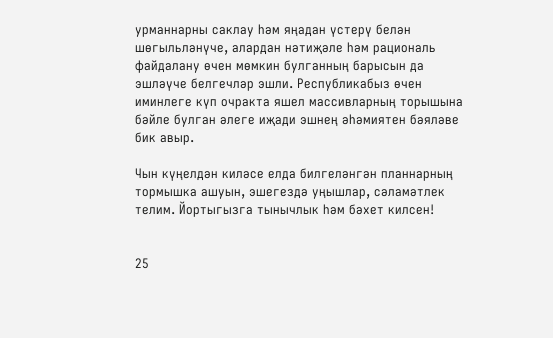урманнарны саклау һәм яңадан үстерү белән шөгыльләнүче, алардан нәтиҗәле һәм рациональ файдалану өчен мөмкин булганның барысын да эшләүче белгечләр эшли. Республикабыз өчен иминлеге күп очракта яшел массивларның торышына бәйле булган әлеге иҗади эшнең әһәмиятен бәяләве бик авыр.

Чын күңелдән киләсе елда билгеләнгән планнарның тормышка ашуын, эшегездә уңышлар, сәламәтлек телим. Йортыгызга тынычлык һәм бәхет килсен!


25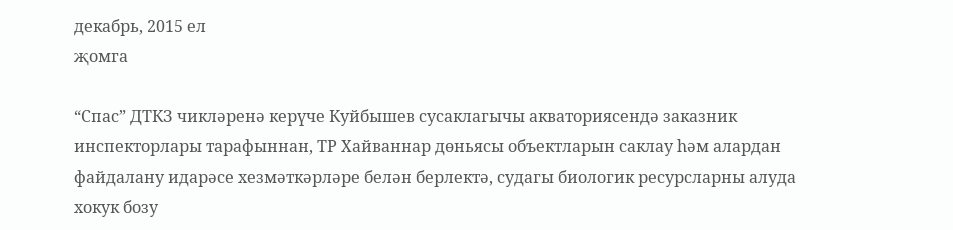декабрь, 2015 ел
җомга

“Спас” ДТКЗ чикләренә керүче Куйбышев сусаклагычы акваториясендә заказник инспекторлары тарафыннан, ТР Хайваннар дөньясы объектларын саклау һәм алардан файдалану идарәсе хезмәткәрләре белән берлектә, судагы биологик ресурсларны алуда хокук бозу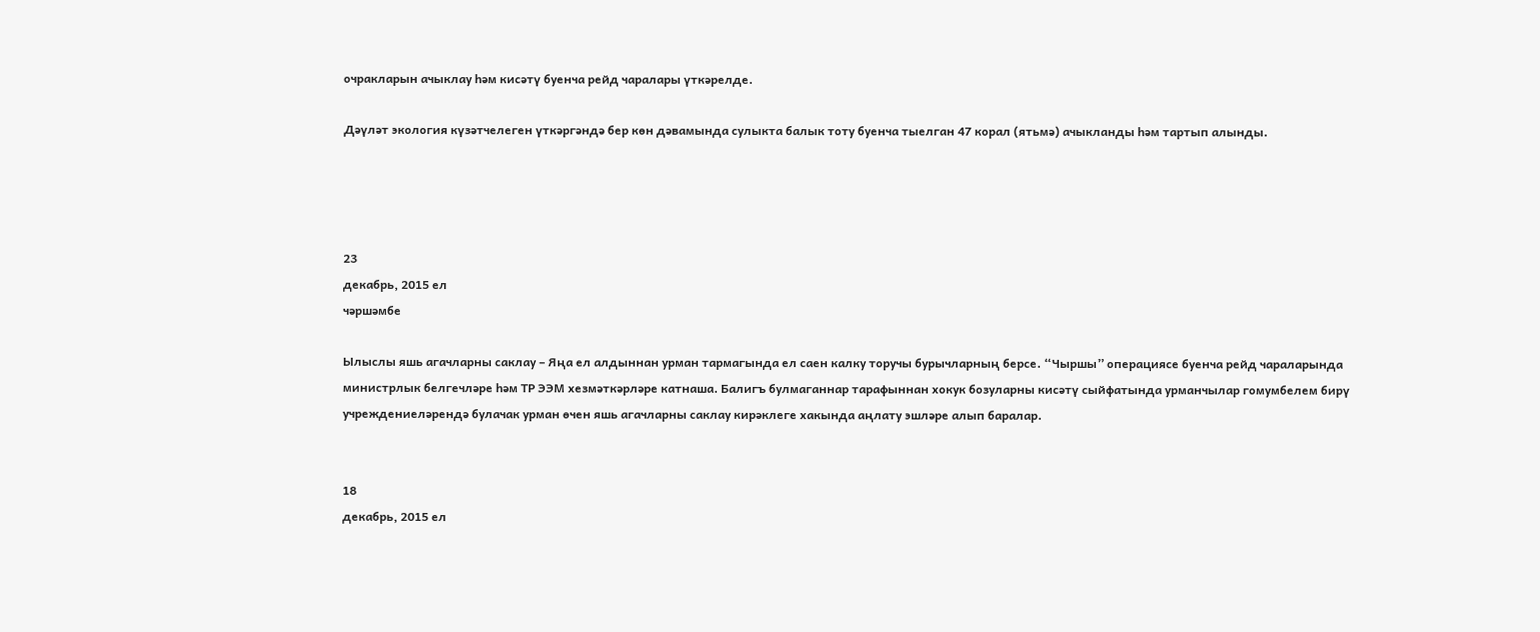очракларын ачыклау һәм кисәтү буенча рейд чаралары үткәрелде.

Дәүләт экология күзәтчелеген үткәргәндә бер көн дәвамында сулыкта балык тоту буенча тыелган 47 корал (ятьмә) ачыкланды һәм тартып алынды.




23
декабрь, 2015 ел
чәршәмбе

Ылыслы яшь агачларны саклау – Яңа ел алдыннан урман тармагында ел саен калку торучы бурычларның берсе. “Чыршы” операциясе буенча рейд чараларында министрлык белгечләре һәм ТР ЭЭМ хезмәткәрләре катнаша. Балигъ булмаганнар тарафыннан хокук бозуларны кисәтү сыйфатында урманчылар гомумбелем бирү учреждениеләрендә булачак урман өчен яшь агачларны саклау кирәклеге хакында аңлату эшләре алып баралар.


18
декабрь, 2015 ел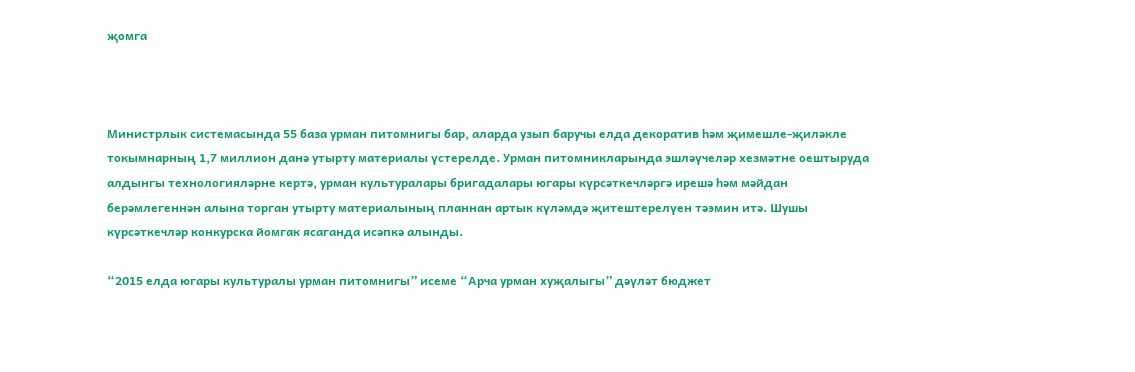җомга



Министрлык системасында 55 база урман питомнигы бар, аларда узып баручы елда декоратив һәм җимешле-җиләкле токымнарның 1,7 миллион данә утырту материалы үстерелде. Урман питомникларында эшләүчеләр хезмәтне оештыруда алдынгы технологияләрне кертә, урман культуралары бригадалары югары күрсәткечләргә ирешә һәм мәйдан берәмлегеннән алына торган утырту материалының планнан артык күләмдә җитештерелүен тәэмин итә. Шушы күрсәткечләр конкурска йомгак ясаганда исәпкә алынды.

“2015 елда югары культуралы урман питомнигы” исеме “Арча урман хуҗалыгы” дәүләт бюджет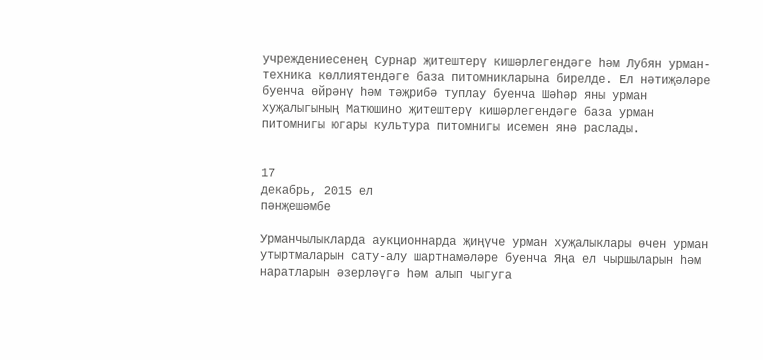учреждениесенең Сурнар җитештерү кишәрлегендәге һәм Лубян урман-техника көллиятендәге база питомникларына бирелде. Ел нәтиҗәләре буенча өйрәнү һәм тәҗрибә туплау буенча Шәһәр яны урман хуҗалыгының Матюшино җитештерү кишәрлегендәге база урман питомнигы югары культура питомнигы исемен янә раслады.


17
декабрь, 2015 ел
пәнҗешәмбе

Урманчылыкларда аукционнарда җиңүче урман хуҗалыклары өчен урман утыртмаларын сату-алу шартнамәләре буенча Яңа ел чыршыларын һәм наратларын әзерләүгә һәм алып чыгуга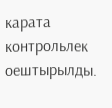карата контрольлек оештырылды.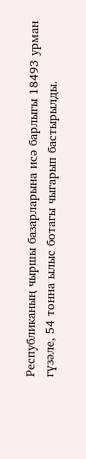Республиканың чыршы базарларына исә барлыгы 18493 урман гүзәле, 54 тонна ылыс ботагы чыгарып бастырылды.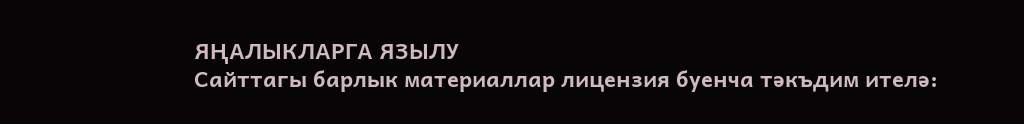ЯҢАЛЫКЛАРГА ЯЗЫЛУ
Сайттагы барлык материаллар лицензия буенча тәкъдим ителә: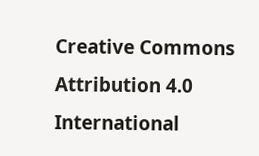Creative Commons Attribution 4.0 International